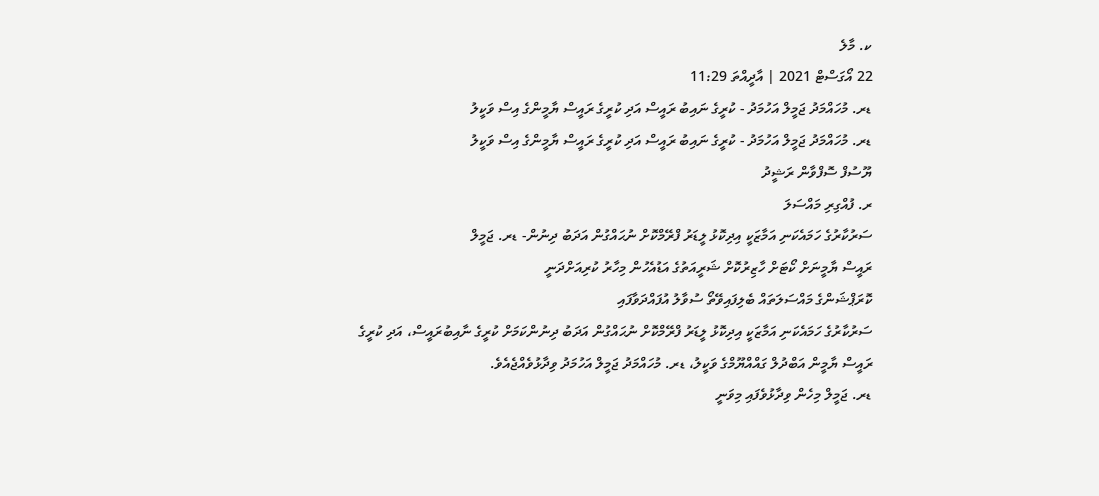ކ. މާލެ
22 އޯގަސްޓް 2021 | އާދީއްތަ 11:29
ޑރ. މުހައްމަދު ޖަމީލް އަހުމަދު - ކުރީގެ ނައިބު ރައީސް އަދި ކުރީގެ ރައީސް ޔާމީންގެ އިސް ވަކީލު
ޑރ. މުހައްމަދު ޖަމީލް އަހުމަދު - ކުރީގެ ނައިބު ރައީސް އަދި ކުރީގެ ރައީސް ޔާމީންގެ އިސް ވަކީލު
ޔޫސުފް ސޮފްވާން ރަޝީދު
ރ. ފުއްގިރި މައްސަލަ
ސަރުކާރުގެ ހަމައެކަނި އަމާޒަކީ އިދިކޮޅު ލީޑަރު ފްރޭމްކޮށް ނުޙައްގުން އަދަބު ދިނުން- ޑރ. ޖަމީލް
ރައީސް ޔާމީނަށް ކޯޓަށް ހާޒިރުކޮށް ޝަރީއަތުގެ އަޑުއެހުން މިހާރު ކުރިއަށްދަނީ
ކޮރަޕްޝަންގެ މައްސަލަތައް ބެލިފައިވޭތޯ ސުވާލު އުފައްދަވާފައި
ސަރުކާރުގެ ހަމައެކަނި އަމާޒަކީ އިދިކޮޅު ލީޑަރު ފްރޭމްކޮށް ނުޙައްގުން އަދަބު ދިނުންކަމަށް ކުރީގެ ނާއިބުރައީސް، އަދި ކުރީގެ ރައީސް ޔާމީން އަބްދުލް ގައްއްޔޫމްގެ ވަކީލު، ޑރ. މުހައްމަދު ޖަމީލް އަހުމަދު ވިދާޅުވެއްޖެއެވެ.
ޑރ. ޖަމީލް މިހެން ވިދާޅުވެފައި މިވަނީ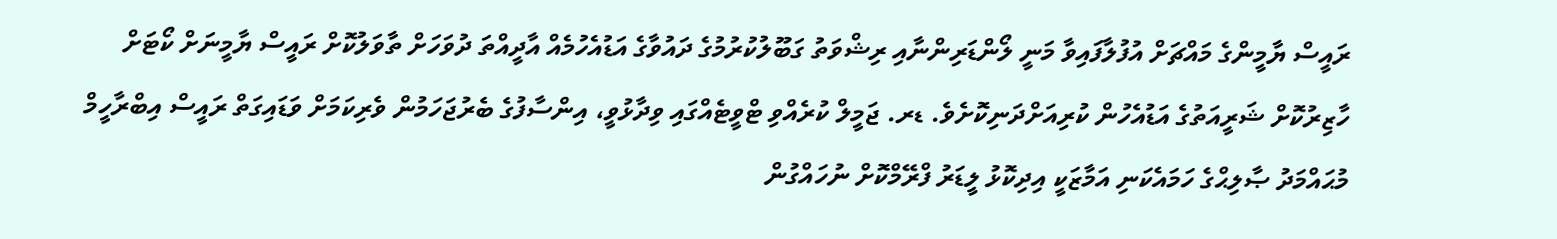ރައީސް ޔާމީންގެ މައްޗަށް އުފުލާފައިވާ މަނީ ލޯންޑަރިންނާއި ރިޝްވަތު ގަބޫލުކުރުމުގެ ދައުވާގެ އަޑުއެހުމެއް އާދީއްތަ ދުވަހަށް ތާވަލުކޮށް ރައީސް ޔާމީނަށް ކޯޓަށް ހާޒިރުކޮށް ޝަރީއަތުގެ އަޑުއެހުން ކުރިއަށްދަނިކޮށެވެ. ޑރ. ޖަމީލް ކުރެއްވި ޓްވީޓެއްގައި ވިދާޅުވީ، އިންސާފުގެ ބެރުޖަހަމުން ވެރިކަމަށް ވަޑައިގަތް ރައީސް އިބްރާހީމް މުޙައްމަދު ޞާލިޙްގެ ހަމައެކަނި އަމާޒަކީ އިދިކޮޅު ލީޑަރު ފްރޭމްކޮށް ނުހައްގުން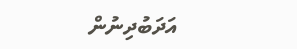އަދަބުދިނުން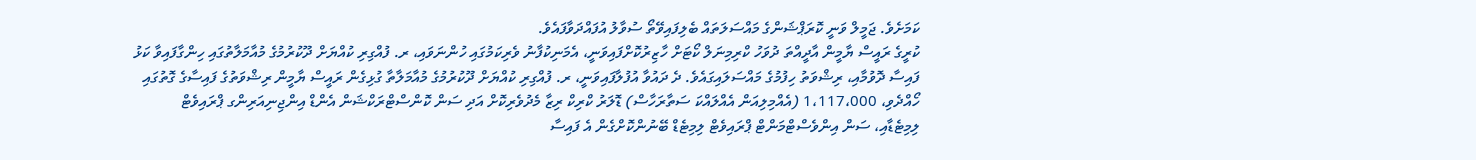ކަމަށެވެ. ޖަމީލް ވަނީ ކޮރަޕްޝަންގެ މައްސަލަތައް ބެލިފައިވޭތޯ ސުވާލު އުފައްދަވާފައެވެ.
ކުރީގެ ރައީސް ޔާމީން އާދީއްތަ ދުވަހު ކްރިމިނަލް ކޯޓަށް ހާޒިރުކޮށްފައިވަނީ، އެމަނިކުފާނު ވެރިކަމުގައި ހުންނަވައި، ރ. ފުއްގިރި ކުއްޔަށް ދޫކުރުމުގެ މުއާމަލާތުގައި ހިންގާފައިވާ ކަޅު ފައިސާ ދޮވުމާއި، ރިޝްވަތު ހިފުމުގެ މައްސަލައިގައެވެ. ދެ ދައުވާ އުފުލާފައިވަނީ، ރ. ފުއްގިރި ކުއްޔަށް ދޫކުރުމުގެ މުއާމަލާތާ ގުޅިގެން ރައީސް ޔާމީން ރިޝްވަތުގެ ފައިސާގެ ގޮތުގައި ހޯއްދެވި، 1،117،000 (އެއްމިލިއަން އެއްލައްކަ ސަތާރަހާސް) ޑޮލަރު ކްރިކް ރިޒާ މެދުވެރިކޮށް އަދި ސަން ކޮންސްޓްރަކްޝަން އެންޑް އިންޖިނިއަރިންގ ޕްރައިވެޓް ލިމިޓެޑާއި، ސަން އިންވެސްޓްމަންޓް ޕްރައިވެޓް ލިމިޓެޑް ބޭނުންކޮށްގެން އެ ފައިސާ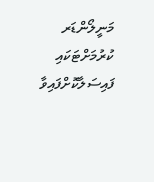މަނީލޯންޑަރ ކުރުމަށްޓަކައި ފައިސަލާކޮށްފައިވާ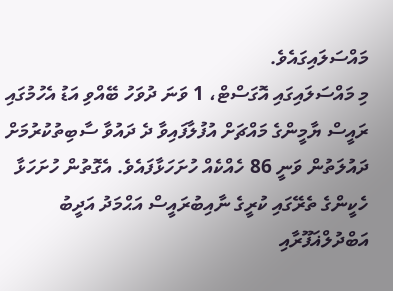މައްސަލައިގައެވެ.
މި މައްސަލައިގައި އޮގަސްޓް، 1 ވަނަ ދުވަހު ބޭއްވި އަޑު އެހުމުގައި ރައީސް ޔާމީންގެ މައްޗަށް އުފުލާފައިވާ ދެ ދައުވާ ސާބިތުކުރުމަށް ދައުލަތުން ވަނީ 86 ހެއްކެއް ހުށަހަޅާފައެވެ. އެގޮތުން ހުށަހަޅާ ހެކީންގެ ތެރޭގައި ކުރީގެ ނާއިބުރައީސް އަޙްމަދު އަދީބު އަބްދުލްޣަފޫރާއި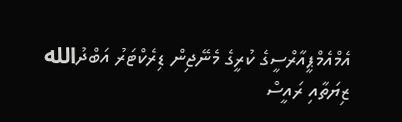އެމްއެމްޕީއާރްސީގެ ކުރީގެ މެނޭޖިން ޑިރެކްޓަރު އަބްދުالله ޒިޔަތާއި ރައީސް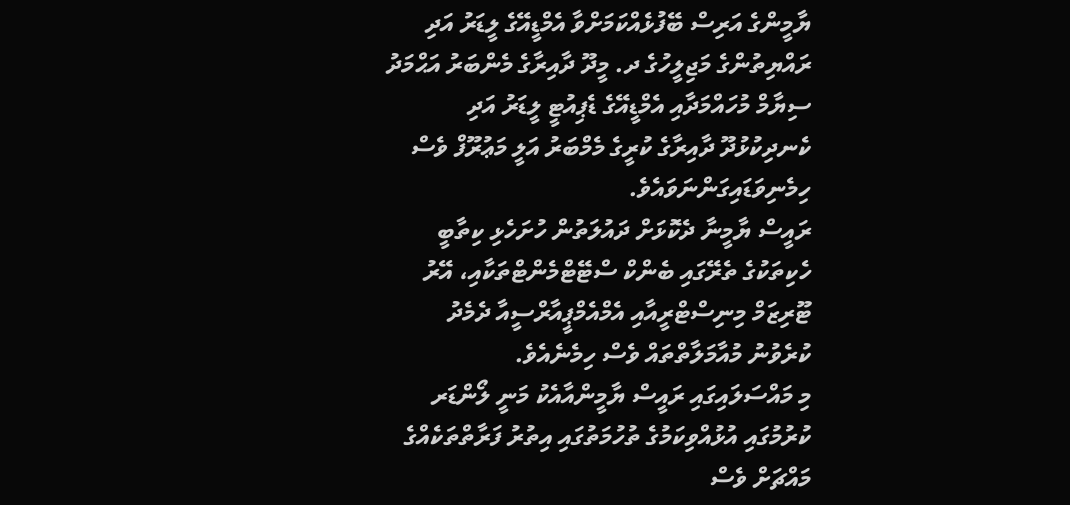ޔާމީންގެ އަރިސް ބޭފުޅެއްކަމަށްވާ އެމްޑީއޭގެ ލީޑަރު އަދި ރައްޔިތުންގެ މަޖިލީހުގެ ދ. މީދޫ ދާއިރާގެ މެންބަރު އަޙްމަދު ސިޔާމް މުހައްމަދާއި އެމްޑީއޭގެ ޑެޕިއުޓީ ލީޑަރު އަދި ކެނދިކުޅުދޫ ދާއިރާގެ ކުރީގެ މެމްބަރު އަލީ މަޢުރޫފް ވެސް ހިމެނިވަޑައިގަންނަވައެވެ.
ރައީސް ޔާމީނާ ދެކޮޅަށް ދައުލަތުން ހުށަހެޅި ކިތާބީ ހެކިތަކުގެ ތެރޭގައި ބެންކް ސްޓޭޓްމެންޓްތަކާއި، އޭރު ޓޫރިޒަމް މިނިސްޓްރީއާއި އެމްއެމްޕީއާރްސީއާ ދެމެދު ކުރެވުނު މުއާމަލާތްތައް ވެސް ހިމެނެއެވެ.
މި މައްސަލައިގައި ރައީސް ޔާމީންއާއެކު މަނީ ލޯންޑަރ ކުރުމުގައި އުޅުއްވިކަމުގެ ތުހުމަތުގައި އިތުރު ފަރާތްތަކެއްގެ މައްޗަށް ވެސް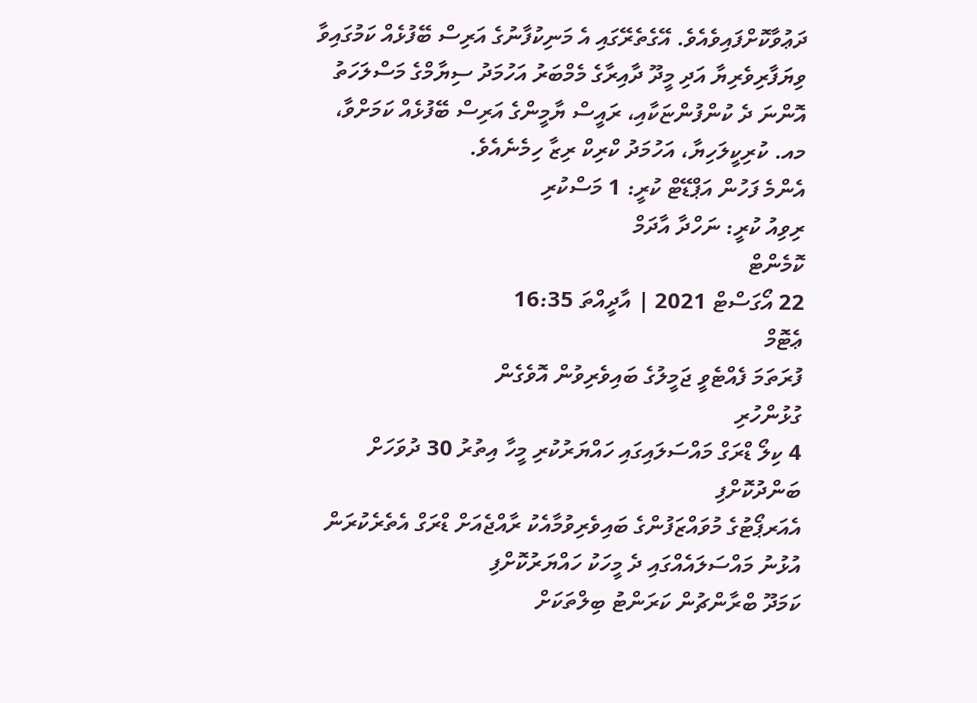ދަޢުވާކޮށްފައިވެއެވެ. އޭގެތެރޭގައި އެ މަނިކުފާނުގެ އަރިސް ބޭފުޅެއް ކަމުގައިވާ ވިޔަފާރިވެރިޔާ އަދި މީދޫ ދާއިރާގެ މެމްބަރު އަހުމަދު ސިޔާމްގެ މަސްލަހަތު އޮންނަ ދެ ކުންފުންޏަކާއި، ރައީސް ޔާމީންގެ އަރިސް ބޭފުޅެއް ކަމަށްވާ، މއ. ކުރިކީލަހިޔާ، އަހުމަދު ކްރިކް ރިޒާ ހިމެނެއެވެ.
އެންމެ ފަހުން އަޕްޑޭޓް ކުރީ: 1 މަސްކުރި
ރިވިއު ކުރީ: ނަހްދާ އާދަމް
ކޮމެންޓް
22 އޯގަސްޓް 2021 | އާދީއްތަ 16:35
ޢެޓޮމް
ފުރަތަމަ ފެއްޓެވީ ޖަމީލުގެ ބައިވެރިވުން އޮވެގެން
ގުޅުންހުރި
4 ކިލޯ ޑްރަގް މައްސަލައިގައި ހައްޔަރުކުރި މީހާ އިތުރު 30 ދުވަހަށް ބަންދުކޮށްފި
އެއަރޕޯޓުގެ މުވައްޒަފުންގެ ބައިވެރިވުމާއެކު ރާއްޖެއަށް ޑްރަގް އެތެރެކުރަން އުޅުނު މައްސަލައެއްގައި ދެ މީހަކު ހައްޔަރުކޮށްފި
ކަމަދޫ ބްރާންޗުން ކަރަންޓު ބިލްތަކަށް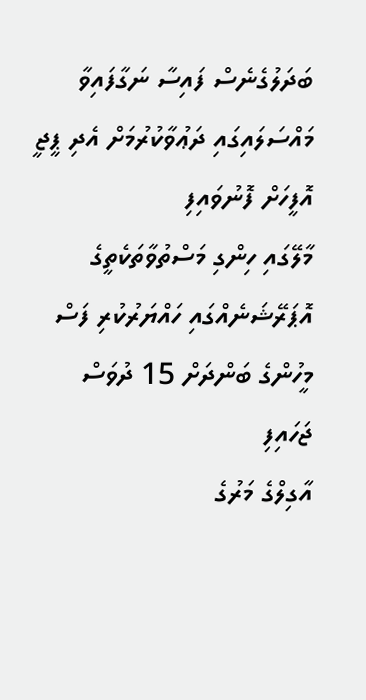ބަދަލުގެނެސް ފައިސާ ނަގާފައިވާ މައްސަލައިގައި ދަޢުވާކުރުމަށް އެދި ޕީޖީ އޮފީހަށް ފޮނުވައިފި
މާލޭގައި ހިންގި މަސްތުވާތަކެތީގެ އޮޕަރޭޝަނެއްގައި ހައްޔަރުކުރި ފަސް މީހުންގެ ބަންދަށް 15 ދުވަސް ޖަހައިފި
އާގިލްގެ މަރުގެ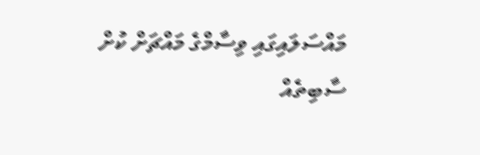މައްސަލައިގައި ވިސާމްގެ މައްޗަށް ކުށް ސާބިތެއް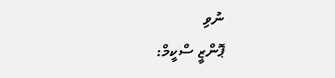ނުވި
ޕޮންޒީ ސްކީމް: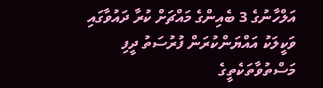އަލްހާނުގެ 3 ބެއިންގެ މައްޗަށް ކުރާ ދައުވާގައި ވަކީލަކު އައްޔަންކުރަން ފުރުސަތު ދީފި
މަސްތުވާތަކެތީގެ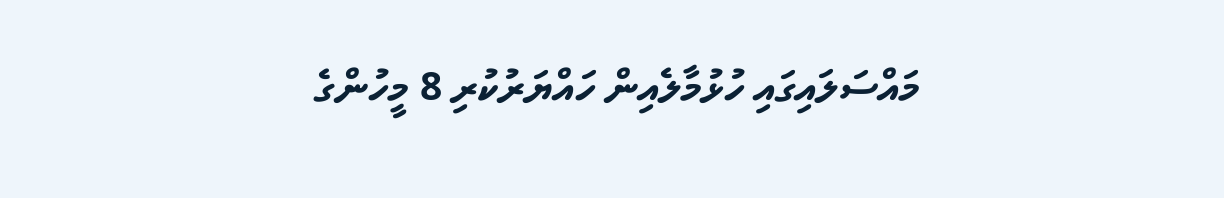މައްސަލައިގައި ހުޅުމާލެއިން ހައްޔަރުކުރި 8 މީހުންގެ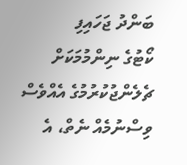ބަންދު ޖަހައިފި
ކޯޓުގެ ނިންމުމަކަށް ޗެލެންޖުކުރުމުގެ އެއްވެސް ވިސްނުމެއް ނެތް، އެ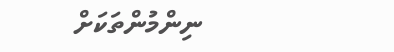ނިންމުންތަކަށް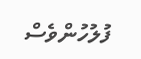ފުލުހުންވެސް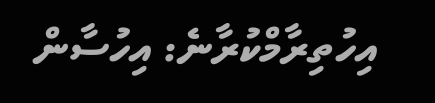އިހުތިރާމްކުރާނެ: އިހުސާން